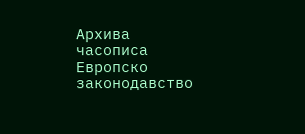Архива часописа Европско законодавство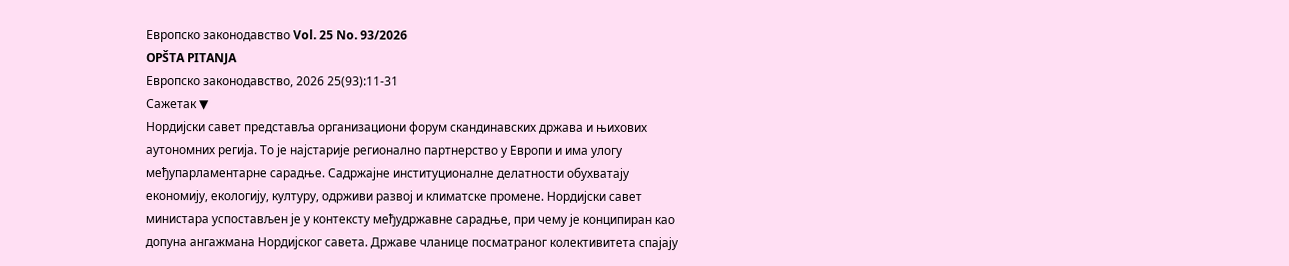Европско законодавство Vol. 25 No. 93/2026
OPŠTA PITANJA
Европско законодавство, 2026 25(93):11-31
Сажетак ▼
Нордијски савет представља организациони форум скандинавских држава и њихових аутономних регија. То је најстарије регионално партнерство у Европи и има улогу међупарламентарне сарадње. Садржајне институционалне делатности обухватају економију, екологију, културу, одрживи развој и климатске промене. Нордијски савет министара успостављен је у контексту међудржавне сарадње, при чему је конципиран као допуна ангажмана Нордијског савета. Државе чланице посматраног колективитета спајају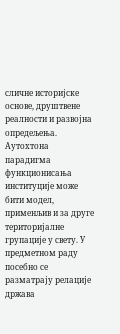сличне историјске основе, друштвене реалности и развојна опредељења. Аутохтона парадигма функционисања институције може бити модел, применљив и за друге територијалне групације у свету. У предметном раду посебно се разматрају релације држава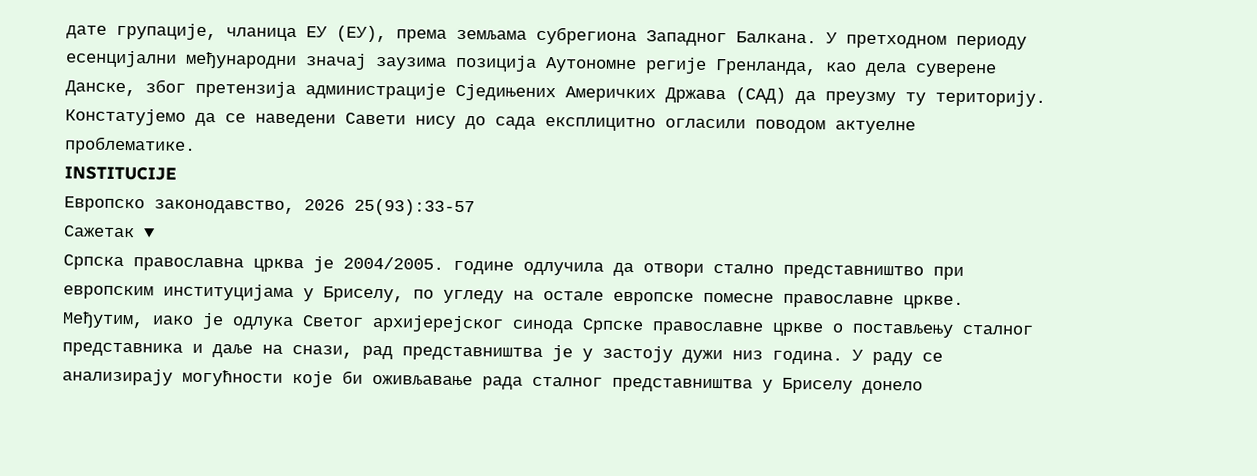дате групације, чланица ЕУ (ЕУ), према земљама субрегиона Западног Балкана. У претходном периоду есенцијални међународни значај заузима позиција Аутономне регије Гренланда, као дела суверене Данске, због претензија администрације Сједињених Америчких Држава (САД) да преузму ту територију. Констатуjeмо да се наведени Савети нису до сада експлицитно огласили поводом актуелне проблематике.
INSTITUCIJE
Европско законодавство, 2026 25(93):33-57
Сажетак ▼
Српска православна црква је 2004/2005. године одлучила да отвори стално представништво при европским институцијама у Бриселу, по угледу на остале европске помесне православне цркве. Међутим, иако је одлука Светог архијерејског синода Српске православне цркве о постављењу сталног представника и даље на снази, рад представништва је у застоју дужи низ година. У раду се анализирају могућности које би оживљавање рада сталног представништва у Бриселу донело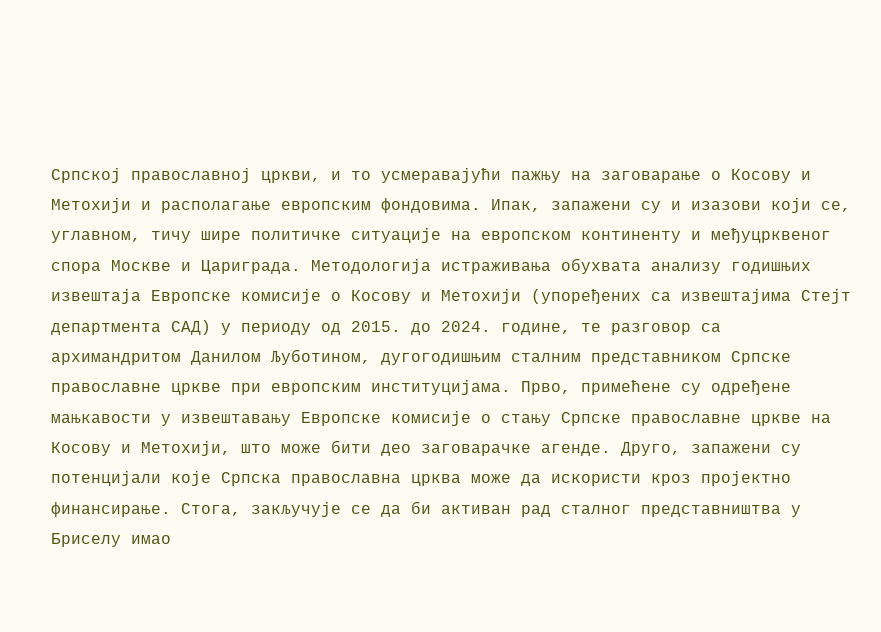Српској православној цркви, и то усмеравајући пажњу на заговарање о Косову и Метохији и располагање европским фондовима. Ипак, запажени су и изазови који се, углавном, тичу шире политичке ситуације на европском континенту и међуцрквеног спора Москве и Цариграда. Методологија истраживања обухвата анализу годишњих извештаја Европске комисије о Косову и Метохији (упоређених са извештајима Стејт департмента САД) у периоду од 2015. до 2024. године, те разговор са архимандритом Данилом Љуботином, дугогодишњим сталним представником Српске православне цркве при европским институцијама. Прво, примећене су одређене мањкавости у извештавању Европске комисије о стању Српске православне цркве на Косову и Метохији, што може бити део заговарачке агенде. Друго, запажени су потенцијали које Српска православна црква може да искористи кроз пројектно финансирање. Стога, закључује се да би активан рад сталног представништва у Бриселу имао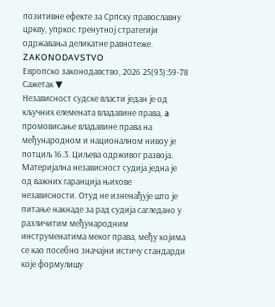позитивне ефекте за Српску православну цркву, упркос тренутној стратегији одржавања деликатне равнотеже.
ZAKONODAVSTVO
Европско законодавство, 2026 25(93):59-78
Сажетак ▼
Независност судске власти један је од кључних елемената владавине права, a промовисање владавине права на међународном и националном нивоу је потциљ 16.3. Циљева одрживог развоја. Mатеријална независност судија једна је од важних гаранција њихове независности. Отуд не изненађује што је питање накнаде за рад судија сагледано у различитим међународним инструменатима меког права, међу којима се као посебно значајни истичу стандарди које формулишу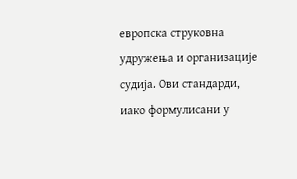европска струковна удружења и организације судија. Ови стандарди, иако формулисани у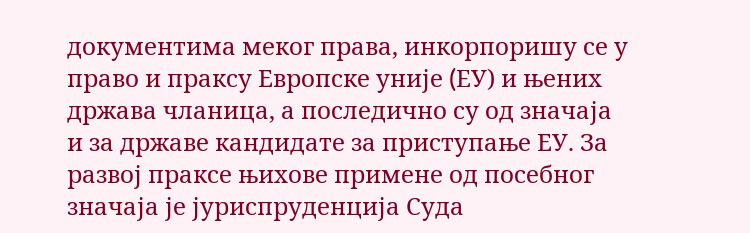документима меког права, инкорпоришу се у право и праксу Европске уније (EУ) и њених држава чланица, а последично су од значаја и за државе кандидате за приступање ЕУ. За развој праксе њихове примене од посебног значаја је јуриспруденција Суда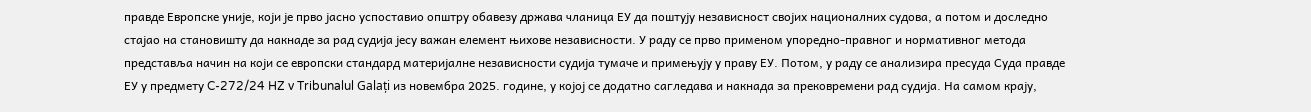правде Европске уније, који је прво јасно успоставио општpу обавезу држава чланица ЕУ да поштују независност својих националних судова, а потом и доследно стајао на становишту да накнаде за рад судија јесу важан елемент њихове независности. У раду се прво применом упоредно-правног и нормативног метода представља начин на који се европски стандард материјалне независности судија тумаче и примењују у праву ЕУ. Потом, у раду се анализира пресуда Суда правде ЕУ у предмету C‐272/24 HZ v Tribunalul Galați из новембра 2025. године, у којој се додатно сагледава и накнада за прековремени рад судија. На самом крају,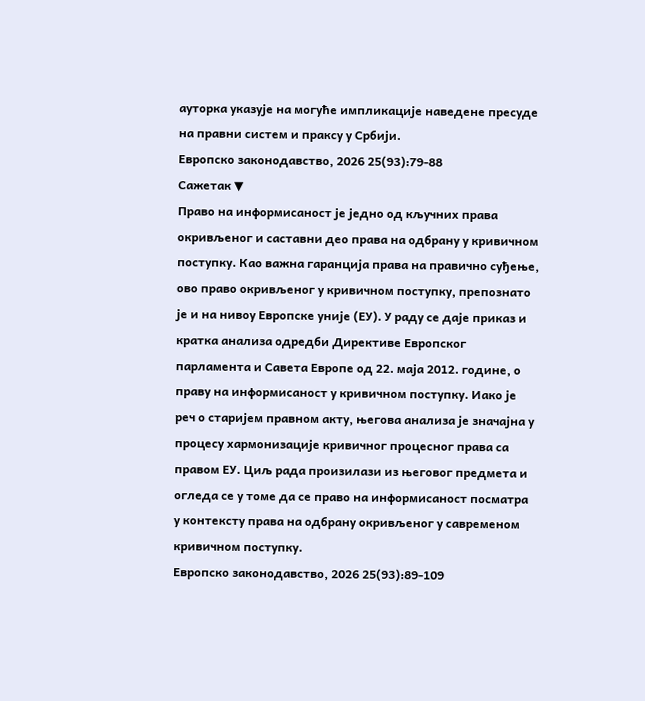ауторка указује на могуће импликације наведене пресуде на правни систем и праксу у Србији.
Европско законодавство, 2026 25(93):79-88
Сажетак ▼
Право на информисаност је једно од кључних права окривљеног и саставни део права на одбрану у кривичном поступку. Као важна гаранција права на правично суђење, ово право окривљеног у кривичном поступку, препознато је и на нивоу Европске уније (ЕУ). У раду се даје приказ и кратка анализа одредби Директиве Европског парламента и Савета Европе од 22. маја 2012. године, о праву на информисаност у кривичном поступку. Иако је реч о старијем правном акту, његова анализа је значајна у процесу хармонизације кривичног процесног права са правом ЕУ. Циљ рада произилази из његовог предмета и огледа се у томе да се право на информисаност посматра у контексту права на одбрану окривљеног у савременом кривичном поступку.
Европско законодавство, 2026 25(93):89-109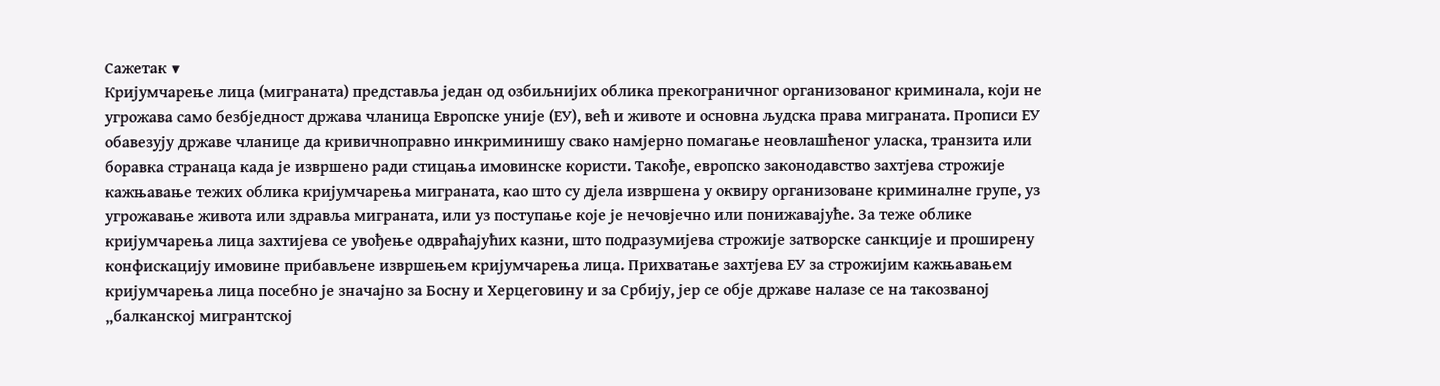Сажетак ▼
Кријумчарење лица (миграната) представља један од озбиљнијих облика прекограничног организованог криминала, који не угрожава само безбједност држава чланица Европске уније (ЕУ), већ и животе и основна људска права миграната. Прописи ЕУ обавезују државе чланице да кривичноправно инкриминишу свако намјерно помагање неовлашћеног уласка, транзита или боравка странаца када је извршено ради стицања имовинске користи. Такође, европско законодавство захтјева строжије кажњавање тежих облика кријумчарења миграната, као што су дјела извршена у оквиру организоване криминалне групе, уз угрожавање живота или здравља миграната, или уз поступање које је нечовјечно или понижавајуће. За теже облике кријумчарења лица захтијева се увођење одвраћајућих казни, што подразумијева строжије затворске санкције и проширену конфискацију имовине прибављене извршењем кријумчарења лица. Прихватање захтјева ЕУ за строжијим кажњавањем кријумчарења лица посебно је значајно за Босну и Херцеговину и за Србију, јер се обје државе налазе се на такозваној „балканској мигрантској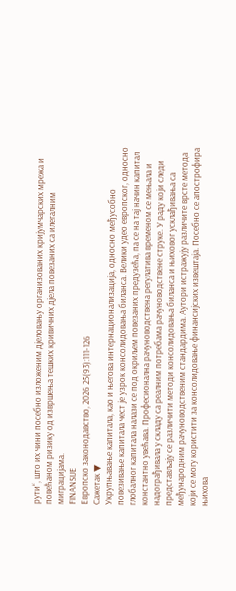рути“, што их чини посебно изложеним дјеловању организованих кријумчарских мрежа и повећаном ризику од извршења тешких кривичних дјела повезаних са илегалним миграцијама.
FINANSIJE
Европско законодавство, 2026 25(93):111-126
Сажетак ▼
Укрупњавање капитала, као и његова интернационализација, односно међусобно повезивање капитала чест је узрок консолидовања биланса. Велики удео европског, односно глобалног капитала налази се под окриљем повезаних предузећа, па се на тај начин капитал константно увећава. Професионална рачуноводствена регулатива временом се мењала и надограђивала у складу са реалним потребама рачуноводствене струке. У раду који следи представљају се различити методи консолидовања биланса и њиховог усклађивања са међународним рачуноводственим стандардима. Аутори истражују различите врсте метода који се могу користити за консолидовање финансијских извештаја. Посебно се апострофира њихова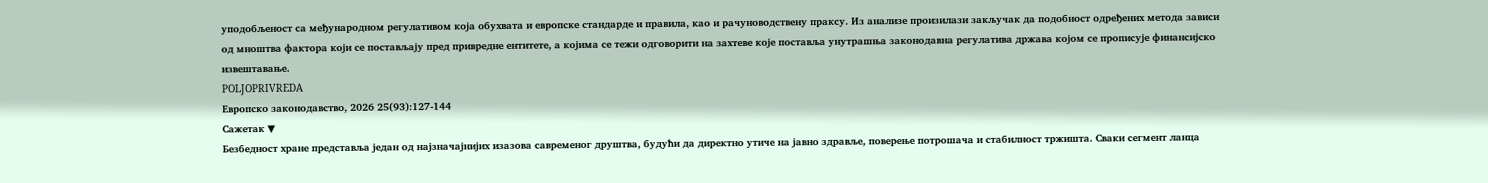уподобљеност са међународном регулативом која обухвата и европске стандарде и правила, као и рачуноводствену праксу. Из анализе произилази закључак да подобност одређених метода зависи од мноштва фактора који се постављају пред привредне ентитете, а којима се тежи одговорити на захтеве које поставља унутрашња законодавна регулатива држава којом се прописује финансијско извештавање.
POLJOPRIVREDA
Европско законодавство, 2026 25(93):127-144
Сажетак ▼
Безбедност хране представља један од најзначајнијих изазова савременог друштва, будући да директно утиче на јавно здравље, поверење потрошача и стабилност тржишта. Сваки сегмент ланца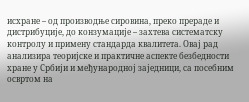исхране – од производње сировина, преко прераде и дистрибуције, до конзумације – захтева систематску контролу и примену стандарда квалитета. Овај рад анализира теоријске и практичне аспекте безбедности хране у Србији и међународној заједници, са посебним освртом на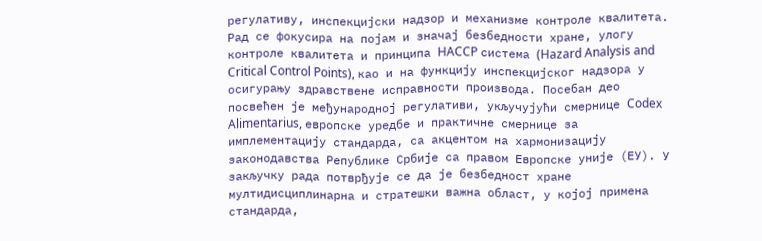регулативу, инспекцијски надзор и механизме контроле квалитета. Рад се фокусира на појам и значај безбедности хране, улогу контроле квалитета и принципа HACCP система (Hazard Analysis and Critical Control Points), као и на функцију инспекцијског надзора у осигурању здравствене исправности производа. Посебан део посвећен је међународној регулативи, укључујући смернице Codex Alimentarius, европске уредбе и практичне смернице за имплементацију стандарда, са акцентом на хармонизацију законодавства Републике Србије са правом Европске уније (ЕУ). У закључку рада потврђује се да је безбедност хране мултидисциплинарна и стратешки важна област, у којој примена стандарда,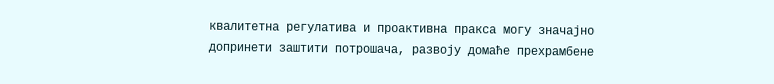квалитетна регулатива и проактивна пракса могу значајно допринети заштити потрошача, развоју домаће прехрамбене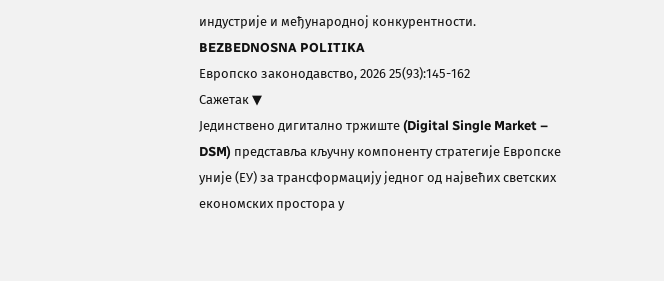индустрије и међународној конкурентности.
BEZBEDNOSNA POLITIKA
Европско законодавство, 2026 25(93):145-162
Сажетак ▼
Јединствено дигитално тржиште (Digital Single Market – DSM) представља кључну компоненту стратегије Европске уније (ЕУ) за трансформацију једног од највећих светских економских простора у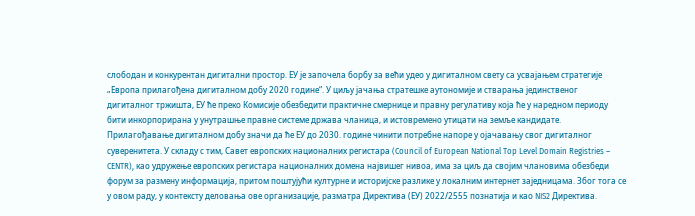слободан и конкурентан дигитални простор. ЕУ је започела борбу за већи удео у дигиталном свету са усвајањем стратегије „Европа прилагођена дигиталном добу 2020 године“. У циљу јачања стратешке аутономије и стварања јединственог дигиталног тржишта, ЕУ ће преко Комисије обезбедити практичне смернице и правну регулативу која ће у наредном периоду бити инкорпорирана у унутрашње правне системе држава чланица, и истовремено утицати на земље кандидате. Прилагођавање дигиталном добу значи да ће ЕУ до 2030. године чинити потребне напоре у ојачавању свог дигиталног суверенитета. У складу с тим, Савет европских националних регистара (Council of European National Top Level Domain Registries – CENTR), као удружење европских регистара националних домена највишег нивоа, има за циљ да својим члановима обезбеди форум за размену информација, притом поштујући културне и историјске разлике у локалним интернет заједницама. Због тога се у овом раду, у контексту деловања ове организације, разматра Директива (ЕУ) 2022/2555 познатија и као NIS2 Директива.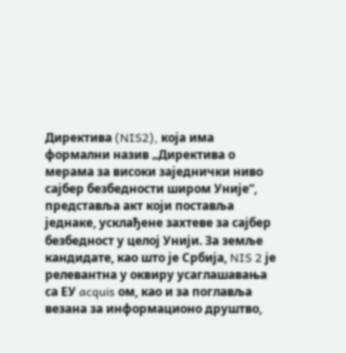Директива (NIS2), која има формални назив „Директива о мерама за високи заједнички ниво сајбер безбедности широм Уније“, представља акт који поставља једнаке, усклађене захтеве за сајбер безбедност у целој Унији. За земље кандидате, као што је Србија, NIS 2 је релевантна у оквиру усаглашавања са ЕУ acquis ом, као и за поглавља везана за информационо друштво,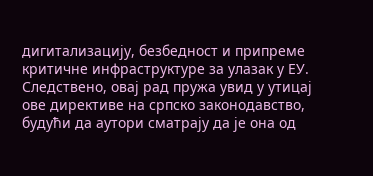дигитализацију, безбедност и припреме критичне инфраструктуре за улазак у ЕУ. Следствено, овај рад пружа увид у утицај ове директиве на српско законодавство, будући да аутори сматрају да је она од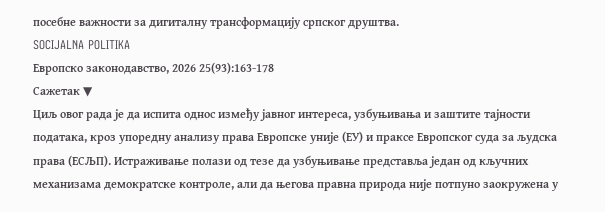посебне важности за дигиталну трансформацију српског друштва.
SOCIJALNA POLITIKA
Европско законодавство, 2026 25(93):163-178
Сажетак ▼
Циљ овог рада је да испита однос између јавног интереса, узбуњивања и заштите тајности података, кроз упоредну анализу права Европске уније (ЕУ) и праксе Европског суда за људска права (ЕСЉП). Истраживање полази од тезе да узбуњивање представља један од кључних механизама демократске контроле, али да његова правна природа није потпуно заокружена у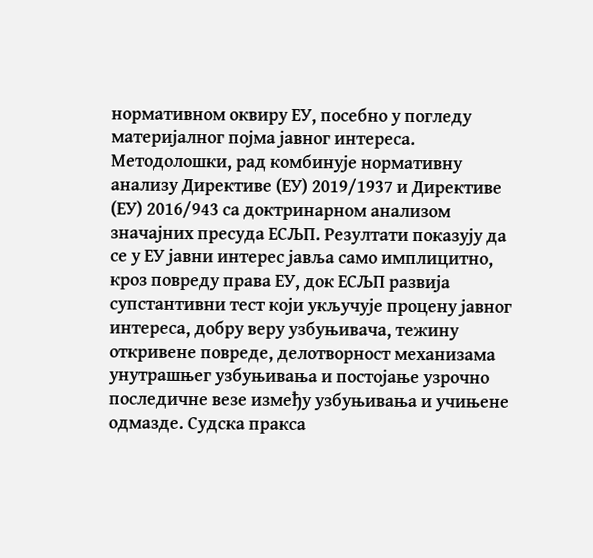нормативном оквиру ЕУ, посебно у погледу материјалног појма јавног интереса. Методолошки, рад комбинује нормативну анализу Директиве (ЕУ) 2019/1937 и Директиве (ЕУ) 2016/943 са доктринарном анализом значајних пресуда ЕСЉП. Резултати показују да се у ЕУ јавни интерес јавља само имплицитно, кроз повреду права ЕУ, док ЕСЉП развија супстантивни тест који укључује процену јавног интереса, добру веру узбуњивача, тежину откривене повреде, делотворност механизама унутрашњег узбуњивања и постојање узрочно последичне везе између узбуњивања и учињене одмазде. Судска пракса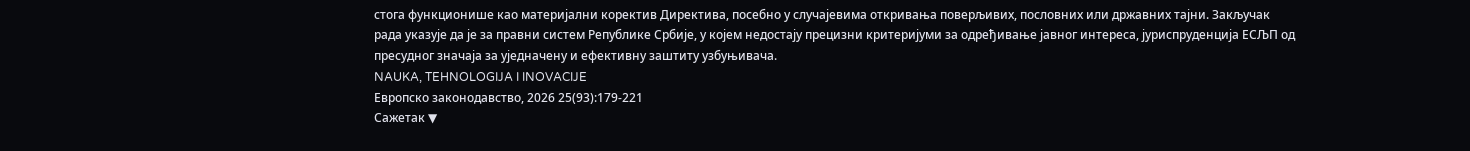стога функционише као материјални коректив Директива, посебно у случајевима откривања поверљивих, пословних или државних тајни. Закључак рада указује да је за правни систем Републике Србије, у којем недостају прецизни критеријуми за одређивање јавног интереса, јуриспруденција ЕСЉП од пресудног значаја за уједначену и ефективну заштиту узбуњивача.
NAUKA, TEHNOLOGIJA I INOVACIJE
Европско законодавство, 2026 25(93):179-221
Сажетак ▼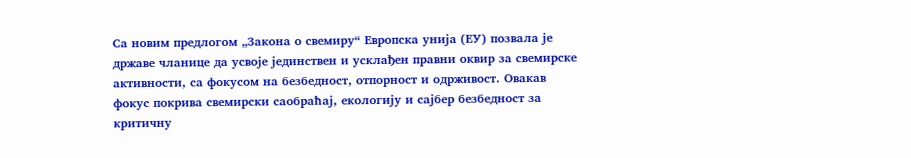Са новим предлогом „Закона о свемиру“ Европска унија (ЕУ) позвала је државе чланице да усвоје јединствен и усклађен правни оквир за свемирске активности, са фокусом на безбедност, отпорност и одрживост. Овакав фокус покрива свемирски саобраћај, екологију и сајбер безбедност за критичну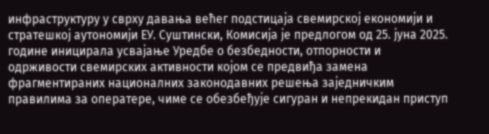инфраструктуру у сврху давања већег подстицаја свемирској економији и стратешкој аутономији ЕУ. Суштински, Комисија је предлогом од 25. јуна 2025. године иницирала усвајање Уредбе о безбедности, отпорности и одрживости свемирских активности којом се предвиђа замена фрагментираних националних законодавних решења заједничким правилима за оператере, чиме се обезбеђује сигуран и непрекидан приступ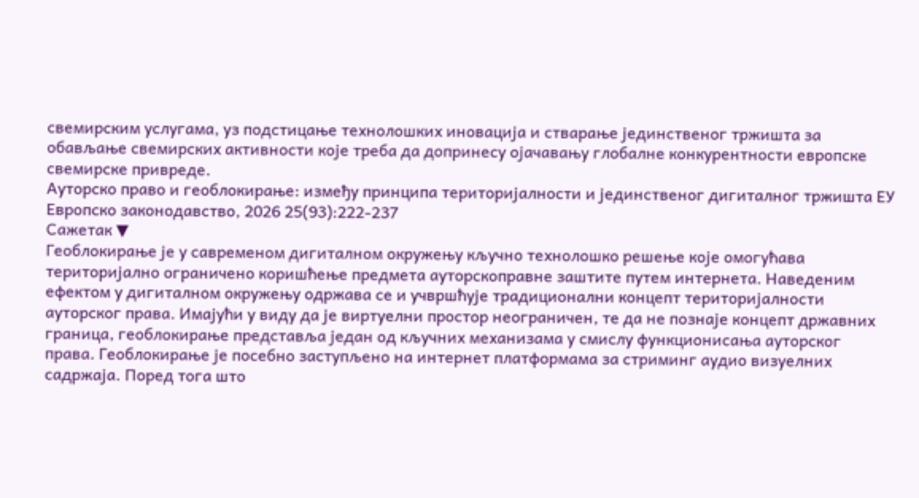свемирским услугама, уз подстицање технолошких иновација и стварање јединственог тржишта за обављање свемирских активности које треба да допринесу ојачавању глобалне конкурентности европске свемирске привреде.
Ауторско право и геоблокирање: између принципа територијалности и јединственог дигиталног тржишта ЕУ
Европско законодавство, 2026 25(93):222-237
Сажетак ▼
Геоблокирање је у савременом дигиталном окружењу кључно технолошко решење које омогућава територијално ограничено коришћење предмета ауторскоправне заштите путем интернета. Наведеним ефектом у дигиталном окружењу одржава се и учвршћује традиционални концепт територијалности ауторског права. Имајући у виду да је виртуелни простор неограничен, те да не познаје концепт државних граница, геоблокирање представља један од кључних механизама у смислу функционисања ауторског права. Геоблокирање је посебно заступљено на интернет платформама за стриминг аудио визуелних садржаја. Поред тога што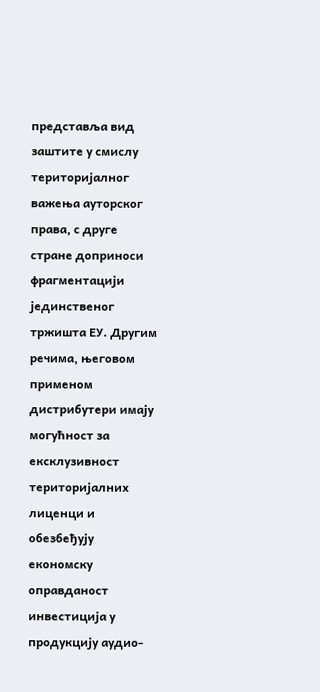представља вид заштите у смислу територијалног важења ауторског права, с друге стране доприноси фрагментацији јединственог тржишта ЕУ. Другим речима, његовом применом дистрибутери имају могућност за ексклузивност територијалних лиценци и обезбеђују економску оправданост инвестиција у продукцију аудио‐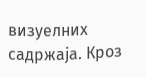визуелних садржаја. Кроз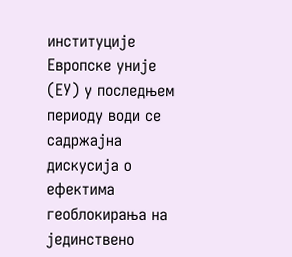институције Европске уније (ЕУ) у последњем периоду води се садржајна дискусија о ефектима геоблокирања на јединствено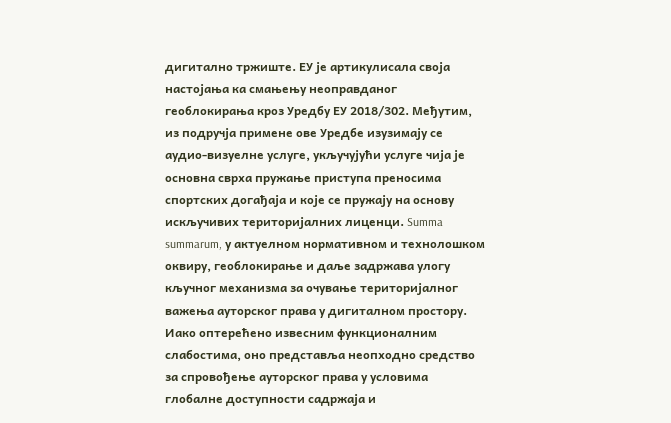дигитално тржиште. ЕУ је артикулисала своја настојања ка смањењу неоправданог геоблокирања кроз Уредбу ЕУ 2018/302. Међутим, из подручја примене ове Уредбе изузимају се аудио‐визуелне услуге, укључујући услуге чија је основна сврха пружање приступа преносима спортских догађаја и које се пружају на основу искључивих територијалних лиценци. Summa summarum, у актуелном нормативном и технолошком оквиру, геоблокирање и даље задржава улогу кључног механизма за очување територијалног важења ауторског права у дигиталном простору. Иако оптерећено извесним функционалним слабостима, оно представља неопходно средство за спровођење ауторског права у условима глобалне доступности садржаја и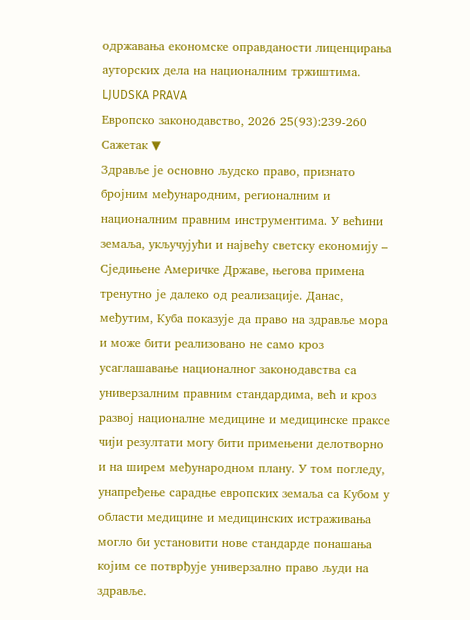одржавања економске оправданости лиценцирања ауторских дела на националним тржиштима.
LJUDSKA PRAVA
Европско законодавство, 2026 25(93):239-260
Сажетак ▼
Здравље је основно људско право, признато бројним међународним, регионалним и националним правним инструментима. У већини земаља, укључујући и највећу светску економију – Сједињене Америчке Државе, његова примена тренутно је далеко од реализације. Данас, међутим, Куба показује да право на здравље мора и може бити реализовано не само кроз усаглашавање националног законодавства са универзалним правним стандардима, већ и кроз развој националне медицине и медицинске праксе чији резултати могу бити примењени делотворно и на ширем међународном плану. У том погледу, унапређење сарадње европских земаља са Кубом у области медицине и медицинских истраживања могло би установити нове стандарде понашања којим се потврђује универзално право људи на здравље.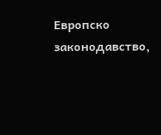Европско законодавство,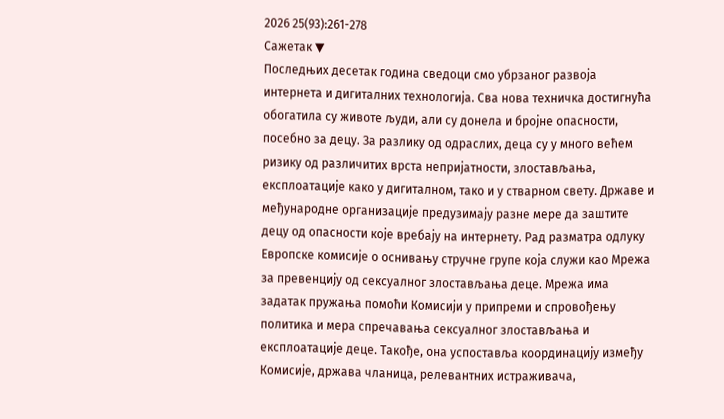2026 25(93):261-278
Сажетак ▼
Последњих десетак година сведоци смо убрзаног развоја интернета и дигиталних технологија. Сва нова техничка достигнућа обогатила су животе људи, али су донела и бројне опасности, посебно за децу. За разлику од одраслих, деца су у много већем ризику од различитих врста непријатности, злостављања, експлоатације како у дигиталном, тако и у стварном свету. Државе и међународне организације предузимају разне мере да заштите децу од опасности које вребају на интернету. Рад разматра одлуку Европске комисије о оснивању стручне групе која служи као Мрежа за превенцију од сексуалног злостављања деце. Мрежа има задатак пружања помоћи Комисији у припреми и спровођењу политика и мера спречавања сексуалног злостављања и експлоатације деце. Такође, она успоставља координацију између Комисије, држава чланица, релевантних истраживача,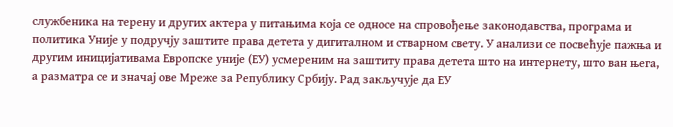службеника на терену и других актера у питањима која се односе на спровођење законодавства, програма и политика Уније у подручју заштите права детета у дигиталном и стварном свету. У анализи се посвећује пажња и другим иницијативама Европске уније (ЕУ) усмереним на заштиту права детета што на интернету, што ван њега, а разматра се и значај ове Мреже за Републику Србију. Рад закључује да ЕУ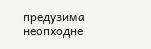предузима неопходне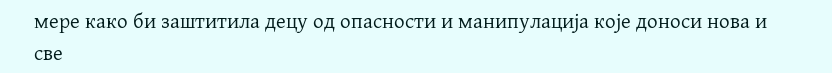мере како би заштитила децу од опасности и манипулација које доноси нова и све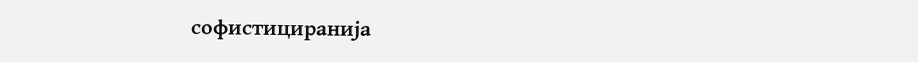софистициранија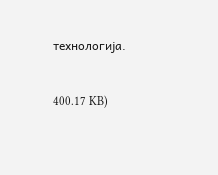технологија.


400.17 KB)